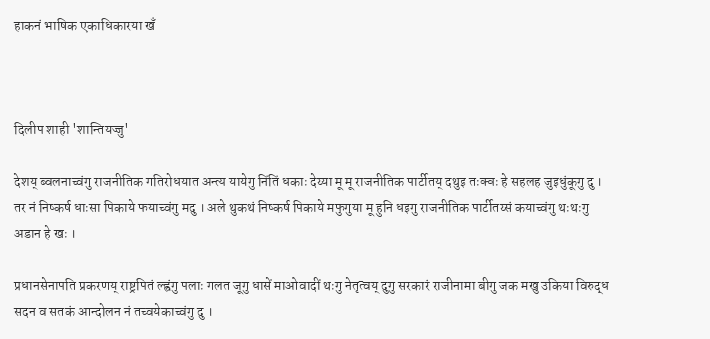हाकनं भाषिक एकाधिकारया खँ



दिलीप शाही 'शान्तियज्जु'

देशय् ब्वलनाच्वंगु राजनीतिक गतिरोधयात अन्त्य यायेगु निंतिं धकाः देय्या मू मू राजनीतिक पार्टीतय् दथुइ तःक्वः हे सहलह जुइधुंकूगु दु । तर नं निष्कर्ष धाःसा पिकाये फयाच्वंगु मदु । अले थुकथं निष्कर्ष पिकाये मफुगुया मू हुनि धइगु राजनीतिक पार्टीतय्सं कयाच्वंगु थःथःगु अडान हे खः ।

प्रधानसेनापति प्रकरणय् राष्ट्रपितं ल्ह्वंगु पलाः गलत जूगु धासें माओवादीं थःगु नेतृत्वय् दुगु सरकारं राजीनामा बीगु जक मखु उकिया विरुद्ध सदन व सतकं आन्दोलन नं तच्वयेकाच्वंगु दु ।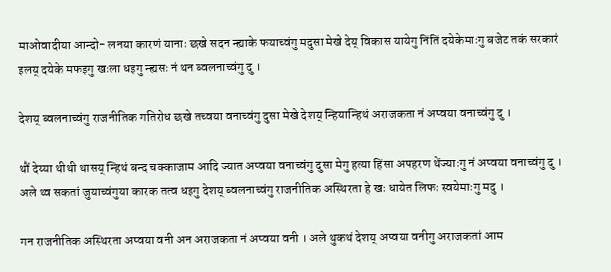माओवादीया आन्दो- लनया कारणं यानाः छखे सदन न्ह्याके फयाच्वंगु मदुसा मेखे देय् विकास यायेगु निंतिं दयेकेमाःगु बजेट तकं सरकारं इलय् दयेके मफइगु खःला धइगु न्ह्यसः नं थन ब्वलनाच्वंगु दु ।

देशय् ब्वलनाच्वंगु राजनीतिक गतिरोध छखे तच्वया वनाच्वंगु दुसा मेखे देशय् न्हियान्हिथं अराजकता नं अप्वया वनाच्वंगु दु ।

थौं देय्या थीथी थासय् न्हिथं बन्द चक्काजाम आदि ज्यात अप्वया वनाच्वंगु दुसा मेगु हत्या हिंसा अपहरण थेंज्याःगु नं अप्वया वनाच्वंगु दु । अले थ्व सकतां जुयाच्वंगुया कारक तत्व धइगु देशय् ब्वलनाच्वंगु राजनीतिक अस्थिरता हे खः धायेत लिफः स्वयेमाःगु मदु ।

गन राजनीतिक अस्थिरता अप्वया वनी अन अराजकता नं अप्वया वनी । अले थुकथं देशय् अप्वया वनीगु अराजकतां आम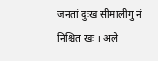जनतां दुःख सीमालीगु नं निश्चित खः । अले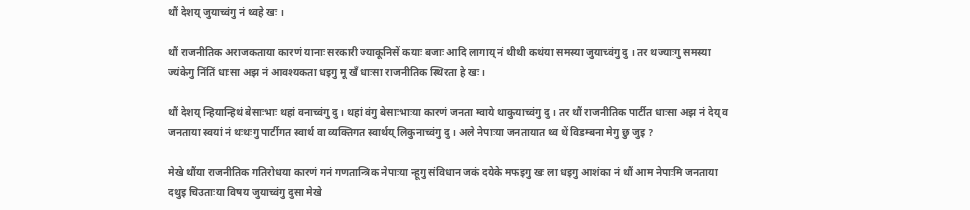थौं देशय् जुयाच्वंगु नं थ्वहे खः ।

थौं राजनीतिक अराजकताया कारणं यानाः सरकारी ज्याकूनिसें कयाः बजाः आदि लागाय् नं थीथी कथंया समस्या जुयाच्वंगु दु । तर थज्याःगु समस्या ज्यंकेगु निंतिं धाःसा अझ नं आवश्यकता धइगु मू खँ धाःसा राजनीतिक स्थिरता हे खः ।

थौं देशय् न्हियान्हिथं बेसाःभाः थहां वनाच्वंगु दु । थहां वंगु बेसाःभाःया कारणं जनता म्वाये थाकुयाच्वंगु दु । तर थौं राजनीतिक पार्टीत धाःसा अझ नं देय् व जनताया स्वयां नं थःथःगु पार्टीगत स्वार्थ वा व्यक्तिगत स्वार्थय् लिकुनाच्वंगु दु । अले नेपाःया जनतायात थ्व थें विडम्बना मेगु छु जुइ ?

मेखे थौंया राजनीतिक गतिरोधया कारणं गनं गणतान्त्रिक नेपाःया न्हूगु संविधान जकं दयेके मफइगु खः ला धइगु आशंका नं थौं आम नेपाःमि जनताया दथुइ चिउताःया विषय जुयाच्वंगु दुसा मेखे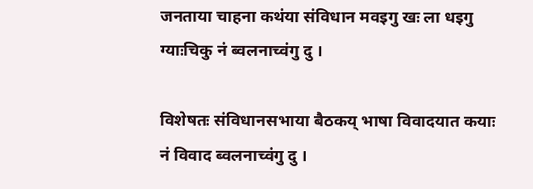जनताया चाहना कथंया संविधान मवइगु खः ला धइगु ग्याःचिकु नं ब्वलनाच्वंगु दु ।

विशेषतः संविधानसभाया बैठकय् भाषा विवादयात कयाः नं विवाद ब्वलनाच्वंगु दु ।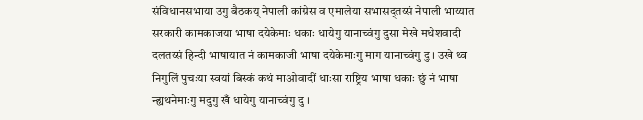संविधानसभाया उगु बैठकय् नेपाली कांग्रेस व एमालेया सभासद्तय्सं नेपाली भाय्यात सरकारी कामकाजया भाषा दयेकेमाः धकाः धायेगु यानाच्वंगु दुसा मेखे मधेशवादी दलतय्सं हिन्दी भाषायात नं कामकाजी भाषा दयेकेमाःगु माग यानाच्वंगु दु । उखे थ्व निगुलिं पुचःया स्वयां बिस्कं कथं माओवादीं धाःसा राष्ट्रिय भाषा धकाः छुं नं भाषा न्ह्यथनेमाःगु मदुगु खँ धायेगु यानाच्वंगु दु ।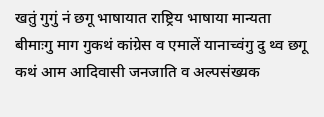खतुं गुगुं नं छगू भाषायात राष्ट्रिय भाषाया मान्यता बीमाःगु माग गुकथं कांग्रेस व एमालें यानाच्वंगु दु थ्व छगू कथं आम आदिवासी जनजाति व अल्पसंख्यक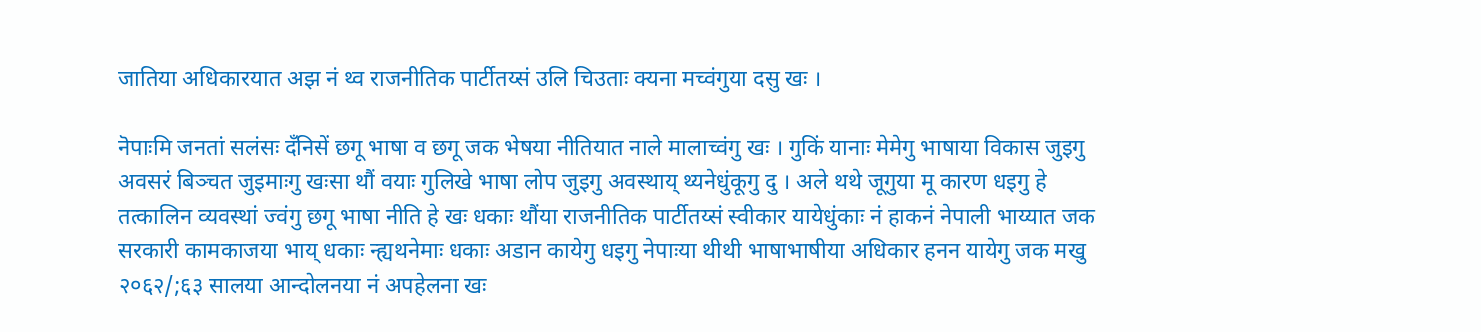जातिया अधिकारयात अझ नं थ्व राजनीतिक पार्टीतय्सं उलि चिउताः क्यना मच्वंगुया दसु खः ।

नॆपाःमि जनतां सलंसः दँनिसें छगू भाषा व छगू जक भेषया नीतियात नाले मालाच्वंगु खः । गुकिं यानाः मेमेगु भाषाया विकास जुइगु अवसरं बिञ्चत जुइमाःगु खःसा थौं वयाः गुलिखे भाषा लोप जुइगु अवस्थाय् थ्यनेधुंकूगु दु । अले थथे जूगुया मू कारण धइगु हे तत्कालिन व्यवस्थां ज्वंगु छगू भाषा नीति हे खः धकाः थौंया राजनीतिक पार्टीतय्सं स्वीकार यायेधुंकाः नं हाकनं नेपाली भाय्यात जक सरकारी कामकाजया भाय् धकाः न्ह्यथनेमाः धकाः अडान कायेगु धइगु नेपाःया थीथी भाषाभाषीया अधिकार हनन यायेगु जक मखु २०६२/;६३ सालया आन्दोलनया नं अपहेलना खः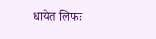धायेत लिफः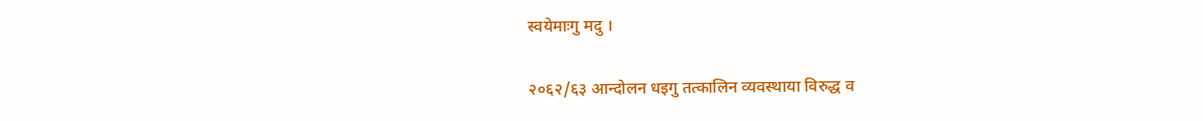स्वयेमाःगु मदु ।

२०६२/६३ आन्दोलन धइगु तत्कालिन व्यवस्थाया विरुद्ध व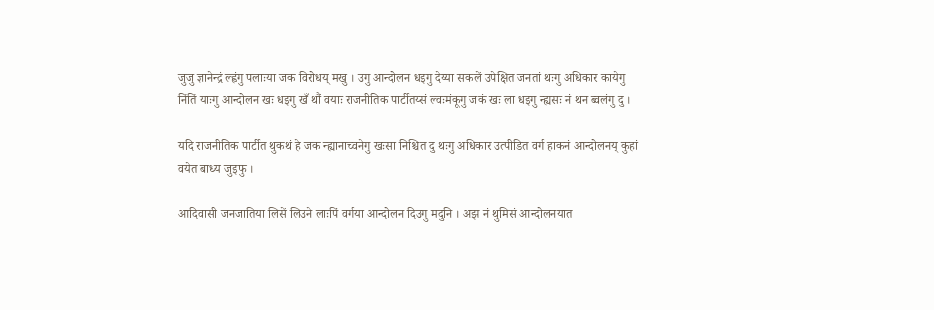जुजु ज्ञानेन्द्रं ल्ह्वंगु पलाःया जक विरोधय् मखु । उगु आन्दोलन धइगु देय्या सकलें उपेक्षित जनतां थःगु अधिकार कायेगु निंतिं याःगु आन्दोलन खः धइगु खँ थौं वयाः राजनीतिक पार्टीतय्सं ल्वःमंकूगु जकं खः ला धइगु न्ह्यसः नं थन ब्वलंगु दु ।

यदि राजनीतिक पार्टीत थुकथं हे जक न्ह्यानाच्वनेगु खःसा निश्चित दु थःगु अधिकार उत्पीडित वर्ग हाकनं आन्दोलनय् कुहां वयेत बाध्य जुइफु ।

आदिवासी जनजातिया लिसें लिउने लाःपिं वर्गया आन्दोलन दिउगु मदुनि । अझ नं थुमिसं आन्दोलनयात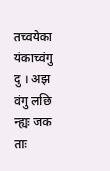तच्वयेका यंकाच्वंगु दु । अझ वंगु लछि न्ह्यः जक ताः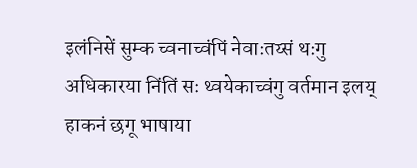इलंनिसें सुम्क च्वनाच्वंपिं नेवाःतय्सं थःगु अधिकारया निंतिं सः थ्वयेकाच्वंगु वर्तमान इलय् हाकनं छगू भाषाया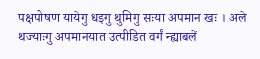पक्षपोषण यायेगु धइगु थुमिगु सःया अपमान खः । अले थज्याःगु अपमानयात उत्पीडित वर्गं न्ह्याबलें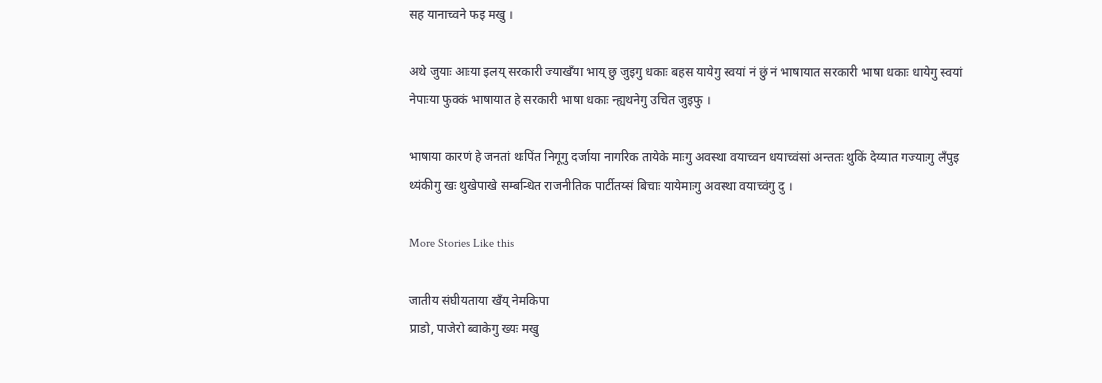सह यानाच्वने फइ मखु ।

अथे जुयाः आःया इलय् सरकारी ज्याखँया भाय् छु जुइगु धकाः बहस यायेगु स्वयां नं छुं नं भाषायात सरकारी भाषा धकाः धायेगु स्वयां नेपाःया फुक्कं भाषायात हे सरकारी भाषा धकाः न्ह्यथनेगु उचित जुइफु ।

भाषाया कारणं हे जनतां थःपिंत निगूगु दर्जाया नागरिक तायेके माःगु अवस्था वयाच्वन धयाच्वंसां अन्ततः थुकिं देय्यात गज्याःगु लँपुइ थ्यंकीगु खः थुखेपाखे सम्बन्धित राजनीतिक पार्टीतय्सं बिचाः यायेमाःगु अवस्था वयाच्वंगु दु ।

More Stories Like this

जातीय संघीयताया खँय् नेमकिपा
प्राडो, पाजेरो ब्वाकेगु ख्यः मखु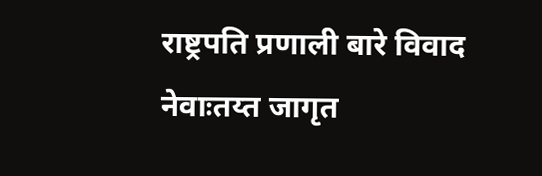राष्ट्रपति प्रणाली बारे विवाद
नेवाःतय्त जागृत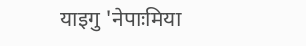याइगु 'नेपाःमिया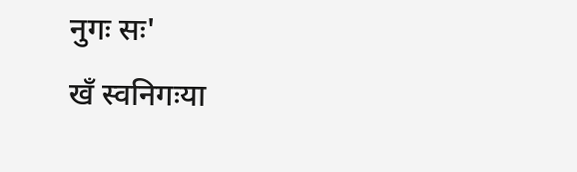नुगः सः'
खँ स्वनिगःया